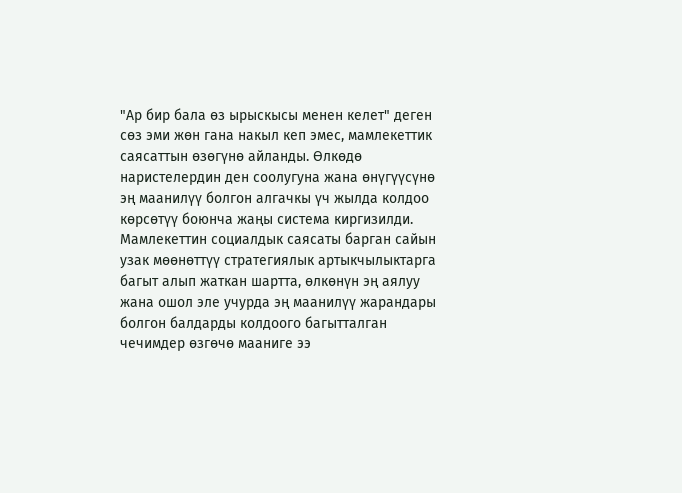"Ар бир бала өз ырыскысы менен келет" деген сөз эми жөн гана накыл кеп эмес, мамлекеттик саясаттын өзөгүнө айланды. Өлкөдө наристелердин ден соолугуна жана өнүгүүсүнө эң маанилүү болгон алгачкы үч жылда колдоо көрсөтүү боюнча жаңы система киргизилди. Мамлекеттин социалдык саясаты барган сайын узак мөөнөттүү стратегиялык артыкчылыктарга багыт алып жаткан шартта, өлкөнүн эң аялуу жана ошол эле учурда эң маанилүү жарандары болгон балдарды колдоого багытталган чечимдер өзгөчө мааниге ээ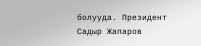болууда. Президент Садыр Жапаров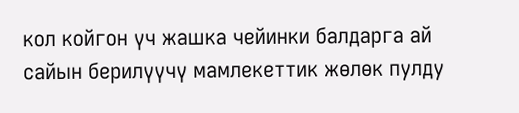кол койгон үч жашка чейинки балдарга ай сайын берилүүчү мамлекеттик жөлөк пулду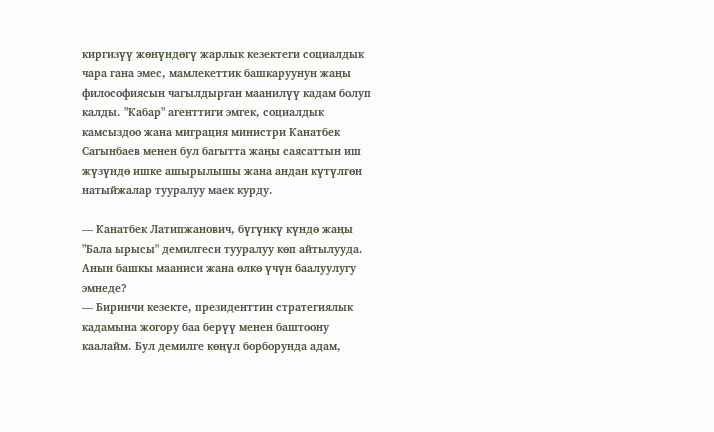киргизүү жөнүндөгү жарлык кезектеги социалдык чара гана эмес, мамлекеттик башкаруунун жаңы философиясын чагылдырган маанилүү кадам болуп калды. "Кабар" агенттиги эмгек, социалдык камсыздоо жана миграция министри Канатбек Сагынбаев менен бул багытта жаңы саясаттын иш жүзүндө ишке ашырылышы жана андан күтүлгөн натыйжалар тууралуу маек курду.

— Канатбек Латипжанович, бүгүнкү күндө жаңы "Бала ырысы" демилгеси тууралуу көп айтылууда. Анын башкы мааниси жана өлкө үчүн баалуулугу эмнеде?
— Биринчи кезекте, президенттин стратегиялык кадамына жогору баа берүү менен баштоону каалайм. Бул демилге көңүл борборунда адам,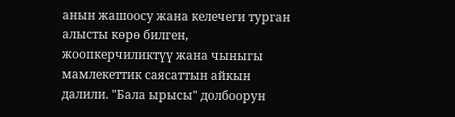анын жашоосу жана келечеги турган алысты көрө билген, жоопкерчиликтүү жана чыныгы мамлекеттик саясаттын айкын далили. "Бала ырысы" долбоорун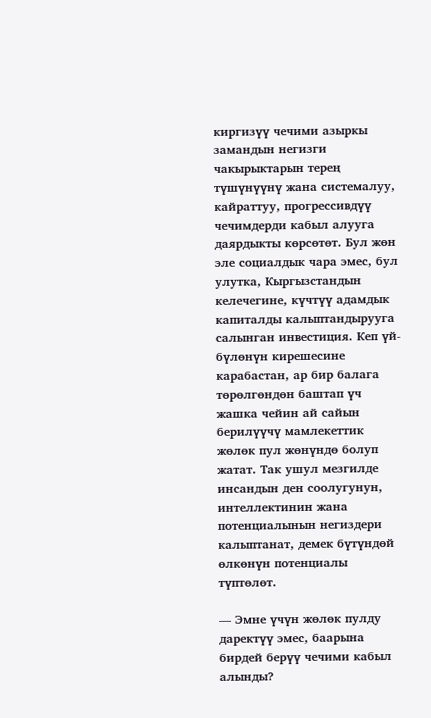киргизүү чечими азыркы замандын негизги чакырыктарын терең түшүнүүнү жана системалуу, кайраттуу, прогрессивдүү чечимдерди кабыл алууга даярдыкты көрсөтөт. Бул жөн эле социалдык чара эмес, бул улутка, Кыргызстандын келечегине, күчтүү адамдык капиталды калыптандырууга салынган инвестиция. Кеп үй-бүлөнүн кирешесине карабастан, ар бир балага төрөлгөндөн баштап үч жашка чейин ай сайын берилүүчү мамлекеттик жөлөк пул жөнүндө болуп жатат. Так ушул мезгилде инсандын ден соолугунун, интеллектинин жана потенциалынын негиздери калыптанат, демек бүтүндөй өлкөнүн потенциалы түптөлөт.

— Эмне үчүн жөлөк пулду даректүү эмес, баарына бирдей берүү чечими кабыл алынды?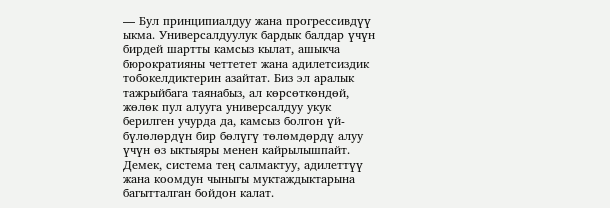— Бул принципиалдуу жана прогрессивдүү ыкма. Универсалдуулук бардык балдар үчүн бирдей шартты камсыз кылат, ашыкча бюрократияны четтетет жана адилетсиздик тобокелдиктерин азайтат. Биз эл аралык тажрыйбага таянабыз, ал көрсөткөндөй, жөлөк пул алууга универсалдуу укук берилген учурда да, камсыз болгон үй-бүлөлөрдүн бир бөлүгү төлөмдөрдү алуу үчүн өз ыктыяры менен кайрылышпайт. Демек, система тең салмактуу, адилеттүү жана коомдун чыныгы муктаждыктарына багытталган бойдон калат.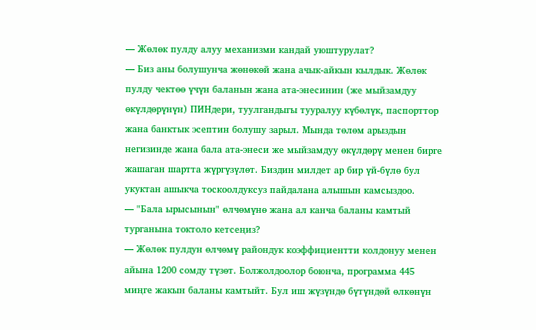— Жөлөк пулду алуу механизми кандай уюштурулат?
— Биз аны болушунча жөнөкөй жана ачык-айкын кылдык. Жөлөк пулду чектөө үчүн баланын жана ата-энесинин (же мыйзамдуу өкүлдөрүнүн) ПИНдери, туулгандыгы тууралуу күбөлүк, паспорттор жана банктык эсептин болушу зарыл. Мында төлөм арыздын негизинде жана бала ата-энеси же мыйзамдуу өкүлдөрү менен бирге жашаган шартта жүргүзүлөт. Биздин милдет ар бир үй-бүлө бул укуктан ашыкча тоскоолдуксуз пайдалана алышын камсыздоо.
— "Бала ырысынын" өлчөмүнө жана ал канча баланы камтый турганына токтоло кетсеңиз?
— Жөлөк пулдун өлчөмү райондук коэффициентти колдонуу менен айына 1200 сомду түзөт. Болжолдоолор боюнча, программа 445 миңге жакын баланы камтыйт. Бул иш жүзүндө бүтүндөй өлкөнүн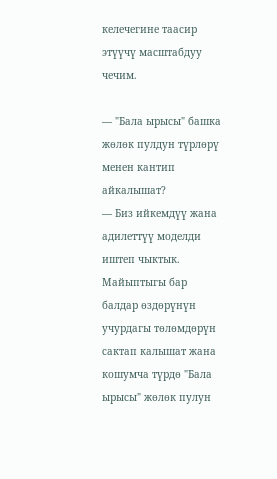келечегине таасир этүүчү масштабдуу чечим.

— "Бала ырысы" башка жөлөк пулдун түрлөрү менен кантип айкалышат?
— Биз ийкемдүү жана адилеттүү моделди иштеп чыктык. Майыптыгы бар балдар өздөрүнүн учурдагы төлөмдөрүн сактап калышат жана кошумча түрдө "Бала ырысы" жөлөк пулун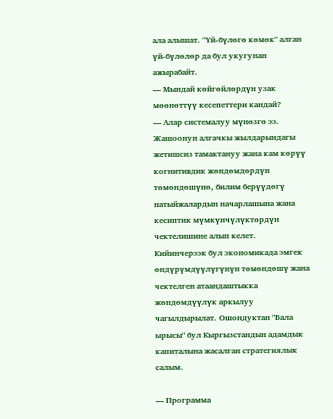ала алышат. "Үй-бүлөгө көмөк" алган үй-бүлөлөр да бул укугунан ажырабайт.
— Мындай көйгөйлөрдүн узак мөөнөттүү кесепеттери кандай?
— Алар системалуу мүнөзгө ээ. Жашоонун алгачкы жылдарындагы жетишсиз тамактануу жана кам көрүү когнитивдик жөндөмдөрдүн төмөндөшүнө, билим берүүдөгү натыйжалардын начарлашына жана кесиптик мүмкүнчүлүктөрдүн чектелишине алып келет. Кийинчерээк бул экономикада эмгек өндүрүмдүүлүгүнүн төмөндөшү жана чектелген атаандаштыкка жөндөмдүүлүк аркылуу чагылдырылат. Ошондуктан "Бала ырысы" бул Кыргызстандын адамдык капиталына жасалган стратегиялык салым.

— Программа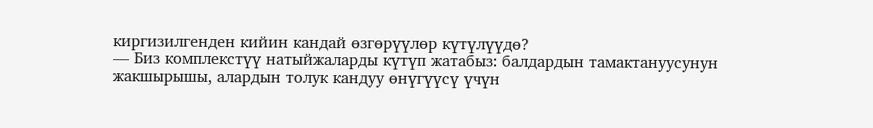киргизилгенден кийин кандай өзгөрүүлөр күтүлүүдө?
— Биз комплекстүү натыйжаларды күтүп жатабыз: балдардын тамактануусунун жакшырышы, алардын толук кандуу өнүгүүсү үчүн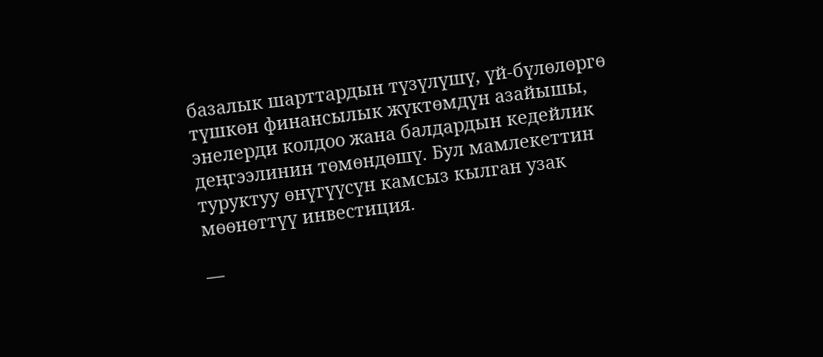базалык шарттардын түзүлүшү, үй-бүлөлөргө түшкөн финансылык жүктөмдүн азайышы, энелерди колдоо жана балдардын кедейлик деңгээлинин төмөндөшү. Бул мамлекеттин туруктуу өнүгүүсүн камсыз кылган узак мөөнөттүү инвестиция.

—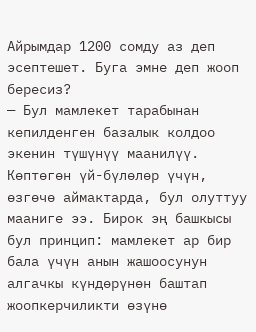Айрымдар 1200 сомду аз деп эсептешет. Буга эмне деп жооп бересиз?
— Бул мамлекет тарабынан кепилденген базалык колдоо экенин түшүнүү маанилүү. Көптөгөн үй-бүлөлөр үчүн, өзгөчө аймактарда, бул олуттуу мааниге ээ. Бирок эң башкысы бул принцип: мамлекет ар бир бала үчүн анын жашоосунун алгачкы күндөрүнөн баштап жоопкерчиликти өзүнө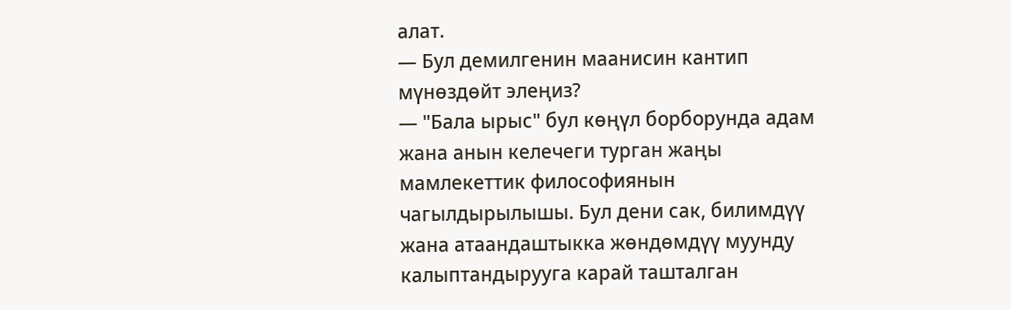алат.
— Бул демилгенин маанисин кантип мүнөздөйт элеңиз?
— "Бала ырыс" бул көңүл борборунда адам жана анын келечеги турган жаңы мамлекеттик философиянын чагылдырылышы. Бул дени сак, билимдүү жана атаандаштыкка жөндөмдүү муунду калыптандырууга карай ташталган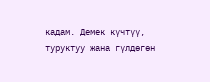кадам. Демек күчтүү, туруктуу жана гүлдөгөн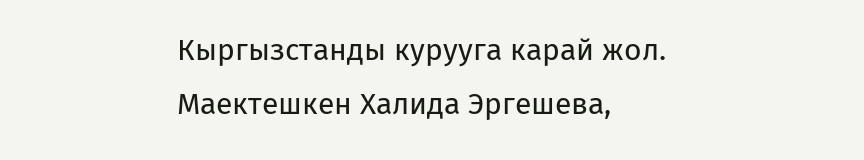Кыргызстанды курууга карай жол.
Маектешкен Халида Эргешева,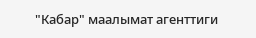"Кабар" маалымат агенттиги